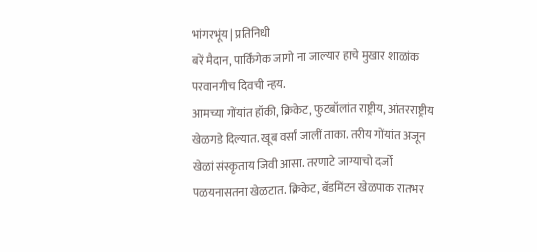भांगरभूंय | प्रतिनिधी
बरें मैदान, पार्किंगेक जागो ना जाल्यार हाचे मुखार शाळांक परवानगीच दिवची न्हय.
आमच्या गोंयांत हॉकी, क्रिकेट, फुटबॉलांत राष्ट्रीय, आंतरराष्ट्रीय खेळगडे दिल्यात. खूब वर्सां जालीं ताका. तरीय गोंयांत अजून खेळां संस्कृताय जिवी आसा. तरणाटे जाग्याचो दर्जो पळयनासतना खेळटात. क्रिकेट, बॅडमिंटन खेळपाक रातभर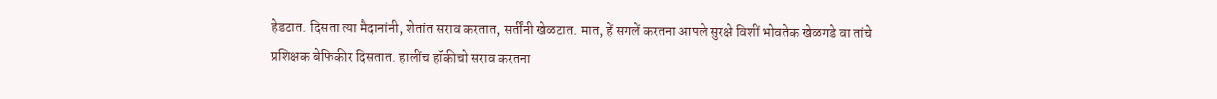हेडटात. दिसता त्या मैदानांनी, शेतांत सराव करतात, सर्तींनी खेळटात. मात, हें सगलें करतना आपले सुरक्षे विशीं भोवतेक खेळगडे वा तांचे प्रशिक्षक बेफिकीर दिसतात. हालींच हॉकीचो सराव करतना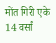मोंत गिरी एके 14 वर्सां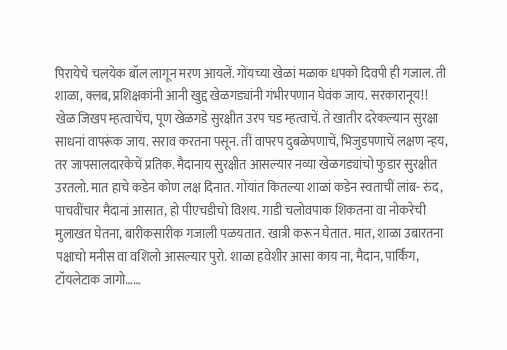पिरायेचे चलयेक बॉल लागून मरण आयलें. गोंयच्या खेळां मळाक धपको दिवपी ही गजाल. ती शाळा, क्लब, प्रशिक्षकांनी आनी खुद्द खेळगड्यांनी गंभीरपणान घेवंक जाय. सरकारानूय!!
खेळ जिखप म्हत्वाचेंच, पूण खेळगडे सुरक्षीत उरप चड म्हत्वाचें. ते खातीर दरेकल्यान सुरक्षा साधनां वापरूंक जाय. सराव करतना पसून. तीं वापरप दुबळेपणाचें, भिजुडपणाचें लक्षण न्हय, तर जापसालदारकेचें प्रतिक. मैदानाय सुरक्षीत आसल्यार नव्या खेळगड्यांचो फुडार सुरक्षीत उरतलो. मात हाचे कडेन कोण लक्ष दिनात. गोंयांत कितल्या शाळां कडेन स्वताचीं लांब- रुंद, पाचवींचार मैदानां आसात, हो पीएचडीचो विशय. गाडी चलोवपाक शिकतना वा नोकरेची मुलाखत घेतना, बारीकसारीक गजाली पळयतात. खात्री करून घेतात. मात, शाळा उबारतना पक्षाचो मनीस वा वशिलो आसल्यार पुरो. शाळा हवेशीर आसा काय ना, मैदान, पार्किंग, टॉयलेटाक जागो……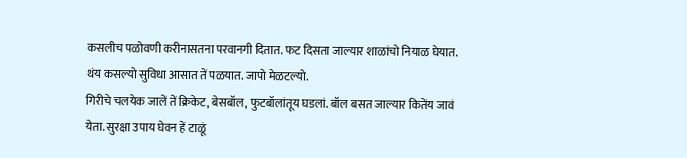कसलीच पळोवणी करीनासतना परवानगी दितात. फट दिसता जाल्यार शाळांचो नियाळ घेयात. थंय कसल्यो सुविधा आसात तें पळयात. जापो मेळटल्यो.
गिरीचे चलयेक जालें तें क्रिकेट, बेसबॉल, फुटबॉलांतूय घडलां. बॉल बसत जाल्यार कितेंय जावं येता. सुरक्षा उपाय घेवन हें टाळूं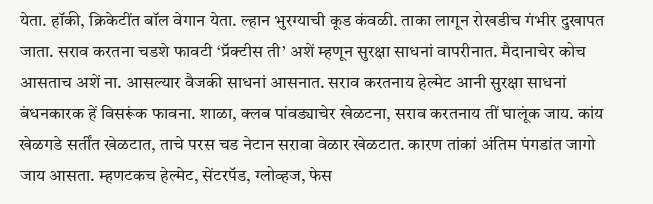येता. हॉकी, क्रिकेटींत बॉल वेगान येता. ल्हान भुरग्याची कूड कंवळी. ताका लागून रोखडीच गंभीर दुखापत जाता. सराव करतना चडशे फावटी ‘प्रॅक्टीस ती’ अशें म्हणून सुरक्षा साधनां वापरीनात. मैदानाचेर कोच आसताच अशें ना. आसल्यार वैजकी साधनां आसनात. सराव करतनाय हेल्मेट आनी सुरक्षा साधनां बंधनकारक हें विसरूंक फावना. शाळा, क्लब पांवड्याचेर खेळटना, सराव करतनाय तीं घालूंक जाय. कांय खेळगडे सर्तींत खेळटात, ताचे परस चड नेटान सरावा वेळार खेळटात. कारण तांकां अंतिम पंगडांत जागो जाय आसता. म्हणटकच हेल्मेट, सेंटरपॅड, ग्लोव्हज, फेस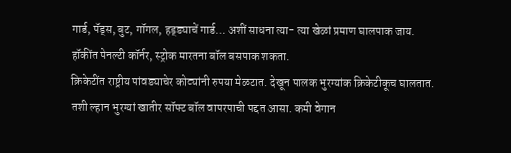गार्ड, पॅड्स, बुट, गॉगल, हड्ड्याचें गार्ड… अशीं साधना त्या- त्या खेळां प्रमाण घालपाक जाय. हॉकींत पेनल्टी कॉर्नर, स्ट्रोक मारतना बॉल बसपाक शकता.
क्रिकेटींत राष्ट्रीय पांवड्याचेर कोट्यांनी रुपया मेळटात. देखून पालक भुरग्यांक क्रिकेटीकूच घालतात. तशी ल्हान भुरग्यां खातीर सॉफ्ट बॉल वापरपाची पद्दत आसा. कमी वेगान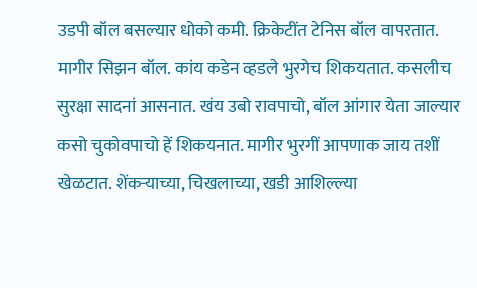उडपी बॉल बसल्यार धोको कमी. क्रिकेटींत टेनिस बॉल वापरतात. मागीर सिझन बॉल. कांय कडेन व्हडले भुरगेच शिकयतात. कसलीच सुरक्षा सादनां आसनात. खंय उबो रावपाचो, बॉल आंगार येता जाल्यार कसो चुकोवपाचो हें शिकयनात. मागीर भुरगीं आपणाक जाय तशीं खेळटात. शेंकऱ्याच्या, चिखलाच्या, खडी आशिल्ल्या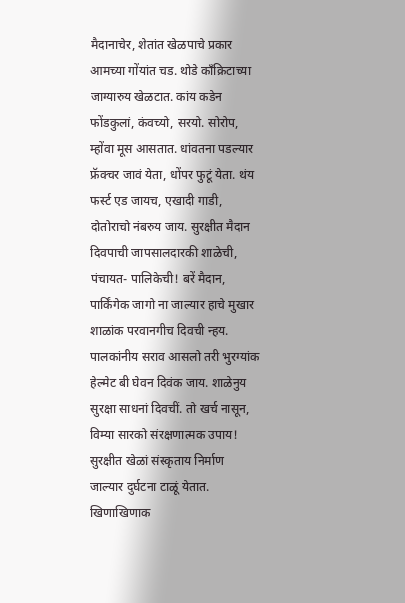मैदानाचेर, शेतांत खेळपाचे प्रकार आमच्या गोंयांत चड. थोडे काँक्रिटाच्या जाग्यारुय खेळटात. कांय कडेन फोंडकुलां, कंवच्यो, सरयो. सोरोप, म्होंवा मूस आसतात. धांवतना पडल्यार फ्रॅक्चर जावं येता, धोंपर फुटूं येता. थंय फर्स्ट एड जायच, एखादी गाडी, दोतोराचो नंबरुय जाय. सुरक्षीत मैदान दिवपाची जापसालदारकी शाळेची, पंचायत- पालिकेची! बरें मैदान, पार्किंगेक जागो ना जाल्यार हाचे मुखार शाळांक परवानगीच दिवची न्हय. पालकांनीय सराव आसलो तरी भुरग्यांक हेल्मेट बी घेवन दिवंक जाय. शाळेनुय सुरक्षा साधनां दिवचीं. तो खर्च नासून, विम्या सारको संरक्षणात्मक उपाय! सुरक्षीत खेळां संस्कृताय निर्माण जाल्यार दुर्घटना टाळूं येतात.
खिणाखिणाक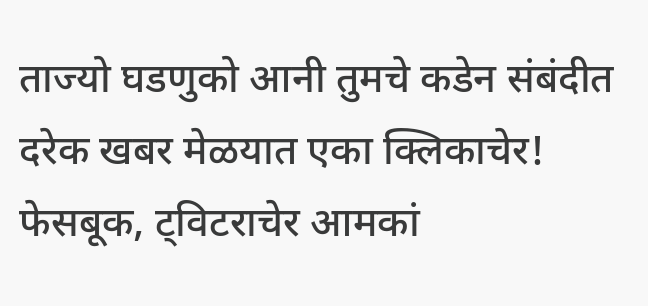ताज्यो घडणुको आनी तुमचे कडेन संबंदीत दरेक खबर मेळयात एका क्लिकाचेर! फेसबूक, ट्विटराचेर आमकां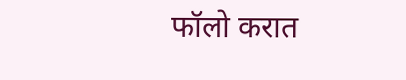फॉलो करात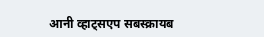आनी व्हाट्सएप सबस्क्रायब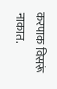करपाक विसरूं नाकात.